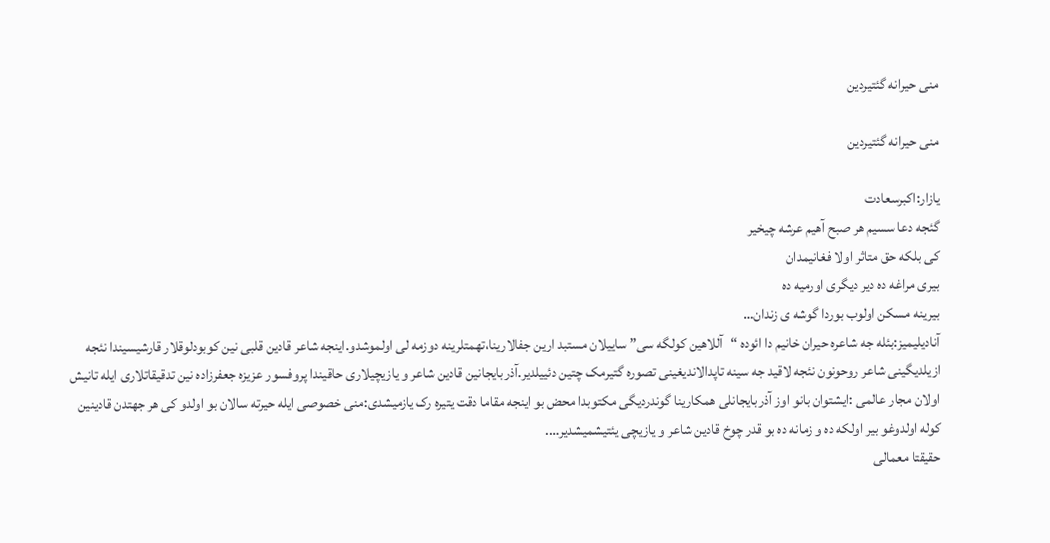منی حیرانه گئتیردین

منی حیرانه گئتیردین

یازار:اکبرسعادت
گئجه دعا سسیم هر صبح آهیم عرشه چیخیر
کی بلکه حق متاثر اولا فغانیمدان
بیری مراغه ده دیر دیگری اورمیه ده
بیرینه مسکن اولوب بوردا گوشه ی زندان…
آنادیلیمیز:بئله جه شاعره حیران خانیم دا ائوده “آللاهین کولگه سی” ساییلان مستبد ارین جفالارینا،تهمتلرینه دوزمه لی اولموشدو.اینجه شاعر قادین قلبی نین کوبودلوقلار قارشیسیندا نئجه ازیلدیگینی شاعر روحونون نئجه لاقید جه سینه تاپدالاندیغینی تصوره گتیرمک چتین دئییلدیر.آذربایجانین قادین شاعر و یازیچیلاری حاقیندا پروفسور عزیزه جعفرزاده نین تدقیقاتلاری ایله تانیش اولان مجار عالمی :ایشتوان بانو اوز آذربایجانلی همکارینا گوندردیگی مکتوبدا محض بو اینجه مقاما دقت یتیره رک یازمیشدی:منی خصوصی ایله حیرته سالان بو اولدو کی هر جهتدن قادینین کوله اولدوغو بیر اولکه ده و زمانه ده بو قدر چوخ قادین شاعر و یازیچی یئتیشمیشدیر….
حقیقتا معمالی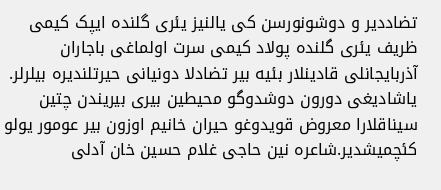تضاددیر و دوشونورسن کی یالنیز یئری گلنده ایپک کیمی ظریف یئری گلنده پولاد کیمی سرت اولماغی باجاران آذربایجانلی قادینلار بئیه بیر تضادلا دونیانی حیرتلندیره بیلرلر.
یاشادیغی دورون دوشدوگو محیطین بیری بیریندن چتین سیناقلارا معروض قویدوغو حیران خانیم اوزون بیر عومور یولو کئچمیشدیر.شاعره نین حاجی غلام حسین خان آدلی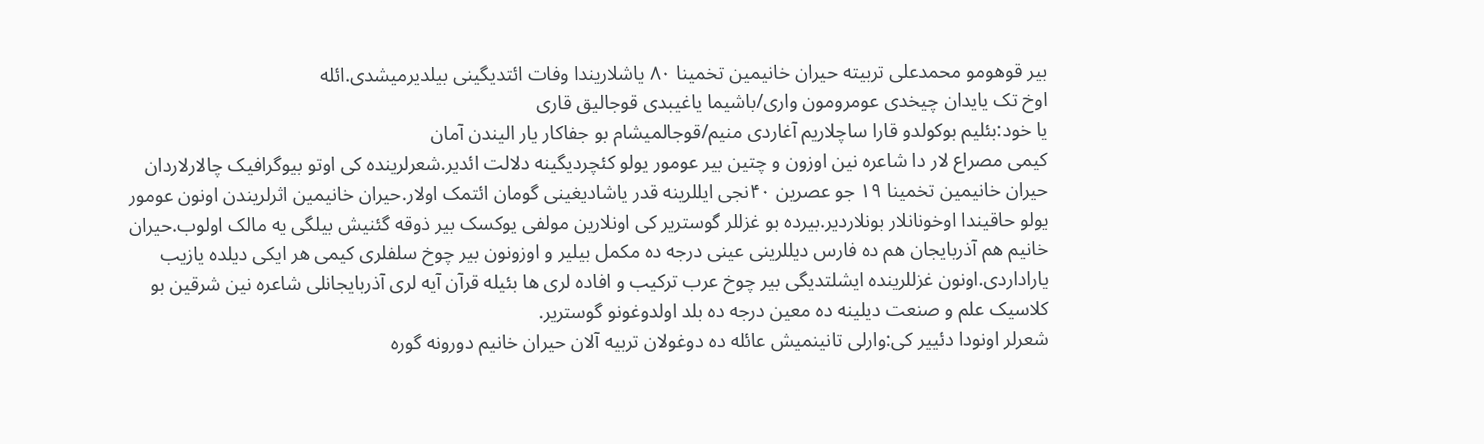بیر قوهومو محمدعلی تربیته حیران خانیمین تخمینا ۸۰ یاشلاریندا وفات ائتدیگینی بیلدیرمیشدی.ائله
اوخ تک یایدان چیخدی عومرومون واری/باشیما یاغیبدی قوجالیق قاری
یا خود:بئلیم بوکولدو قارا ساچلاریم آغاردی منیم/قوجالمیشام بو جفاکار یار الیندن آمان
کیمی مصراع لار دا شاعره نین اوزون و چتین بیر عومور یولو کئچردیگینه دلالت ائدیر.شعرلرینده کی اوتو بیوگرافیک چالارلاردان حیران خانیمین تخمینا ۱۹ جو عصرین ۴۰نجی ایللرینه قدر یاشادیغینی گومان ائتمک اولار.حیران خانیمین اثرلریندن اونون عومور یولو حاقیندا اوخونانلار بونلاردیر.بیرده بو غزللر گوستریر کی اونلارین مولفی یوکسک بیر ذوقه گئنیش بیلگی یه مالک اولوب.حیران خانیم هم آذربایجان هم ده فارس دیللرینی عینی درجه ده مکمل بیلیر و اوزونون بیر چوخ سلفلری کیمی هر ایکی دیلده یازیب یاراداردی.اونون غزللرینده ایشلتدیگی بیر چوخ عرب ترکیب و افاده لری ها بئیله قرآن آیه لری آذربایجانلی شاعره نین شرقین بو کلاسیک علم و صنعت دیلینه ده معین درجه ده بلد اولدوغونو گوستریر.
شعرلر اونودا دئییر کی:وارلی تانینمیش عائله ده دوغولان تربیه آلان حیران خانیم دورونه گوره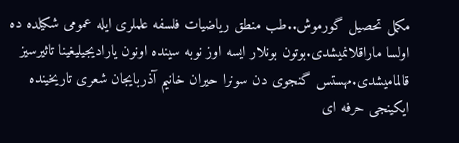مکمل تحصیل گورموش..طب منطق ریاضیات فلسفه علملری ایله عمومی شکیلده ده اولسا ماراقلانمیشدی.بوتون بونلار ایسه اوز نوبه سینده اونون یارادیجیلیغینا تاثیرسیز قالمامیشدی.مهستس گنجوی دن سونرا حیران خانیم آذربایجان شعری تاریخینده ایکینجی حرفه ای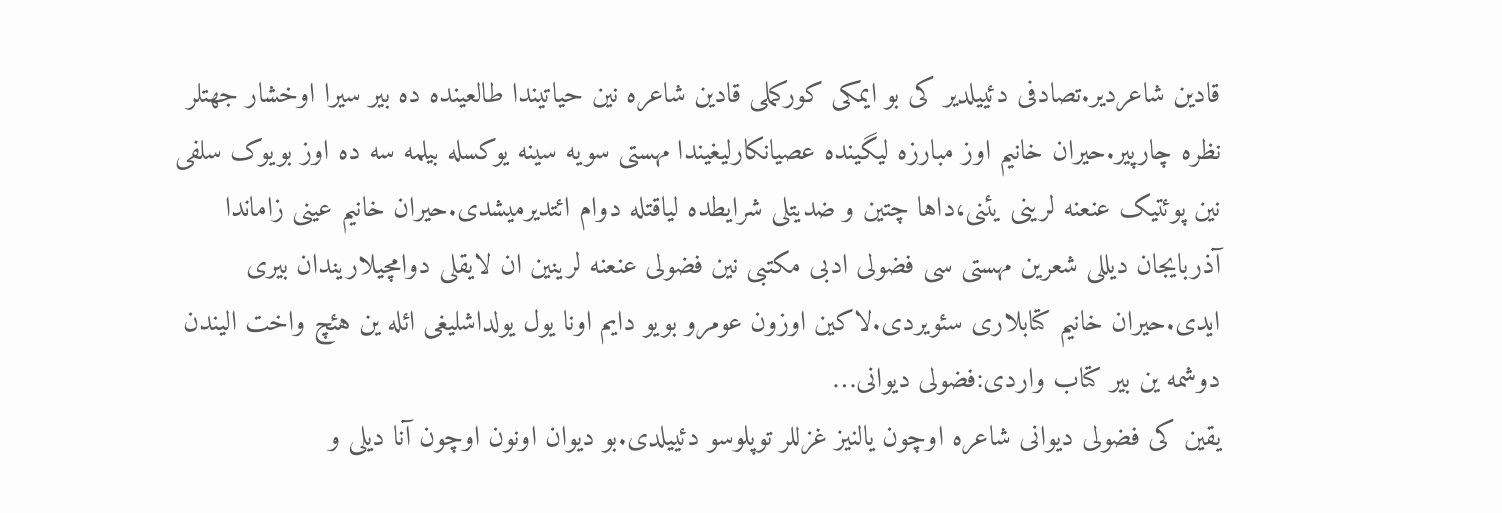قادین شاعردیر.تصادفی دئییلدیر کی بو ایمکی کورکملی قادین شاعره نین حیاتیندا طالعینده ده بیر سیرا اوخشار جهتلر نظره چارپیر.حیران خانیم اوز مبارزه لیگینده عصیانکارلیغیندا مهستی سویه سینه یوکسله بیلمه سه ده اوز بویوک سلفی نین پوئتیک عنعنه لرینی یئنی،داها چتین و ضدیتلی شرایطده لیاقتله دوام ائتدیرمیشدی.حیران خانیم عینی زاماندا آذربایجان دیللی شعرین مهستی سی فضولی ادبی مکتبی نین فضولی عنعنه لرینین ان لایقلی دوامچیلاریندان بیری ایدی.حیران خانیم کتابلاری سئویردی.لاکین اوزون عومرو بویو دایم اونا یول یولداشلیغی ائله ین هئچ واخت الیندن دوشمه ین بیر کتاب واردی:فضولی دیوانی…
یقین کی فضولی دیوانی شاعره اوچون یالنیز غزللر توپلوسو دئییلدی.بو دیوان اونون اوچون آنا دیلی و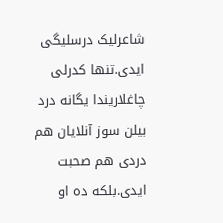شاعرلیک درسلیگی ایدی.تنها کدرلی چاغلاریندا یگانه درد بیلن سوز آنلایان هم دردی هم صحبت ایدی.بلکه ده او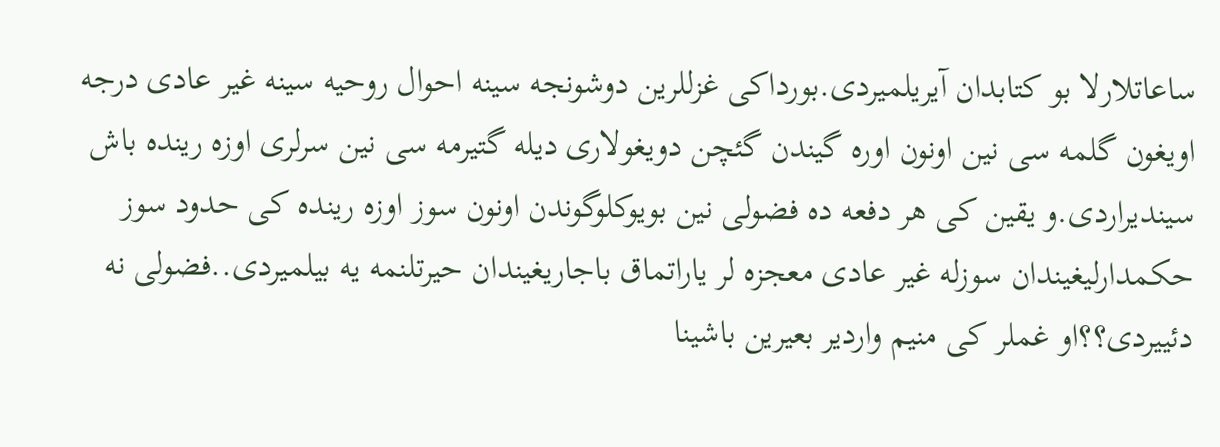ساعاتلارلا بو کتابدان آیریلمیردی.بورداکی غزللرین دوشونجه سینه احوال روحیه سینه غیر عادی درجه اویغون گلمه سی نین اونون اوره گیندن گئچن دویغولاری دیله گتیرمه سی نین سرلری اوزه رینده باش سیندیراردی.و یقین کی هر دفعه ده فضولی نین بویوکلوگوندن اونون سوز اوزه رینده کی حدود سوز حکمدارلیغیندان سوزله غیر عادی معجزه لر یاراتماق باجاریغیندان حیرتلنمه یه بیلمیردی..فضولی نه دئییردی؟؟او غملر کی منیم واردیر بعیرین باشینا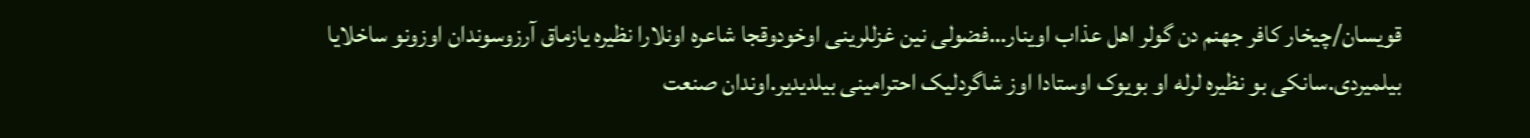قویسان/چیخار کافر جهنم دن گولر اهل عذاب اوینار…فضولی نین غزللرینی اوخودوقجا شاعره اونلارا نظیره یازماق آرزوسوندان اوزونو ساخلایا بیلمیردی.سانکی بو نظیره لرله او بویوک اوستادا اوز شاگردلیک احترامینی بیلدیدیر.اوندان صنعت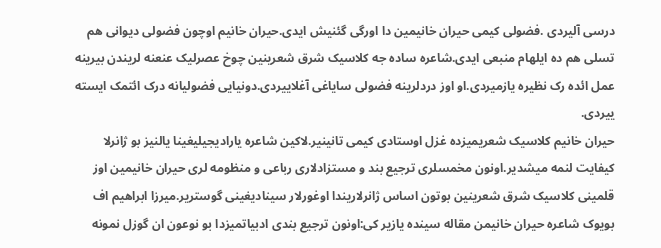درسی آلیردی .فضولی کیمی حیران خانیمین دا اورگی گئنیش ایدی.حیران خانیم اوچون فضولی دیوانی هم تسلی هم ده ایلهام منبعی ایدی.شاعره ساده جه کلاسیک شرق شعرینین چوخ عصرلیک عنعنه لریندن بیرینه عمل ائده رک نظیره یازمیردی.او اوز دردلرینه فضولی سایاغی آغلاییردی.دونیایی فضولیانه درک ائتمک ایسته ییردی.
حیران خانیم کلاسیک شعریمیزده غزل اوستادی کیمی تانینیر.لاکین شاعره یارادیجیلیغینا یالنیز بو ژانرلا کیفایت لنمه میشدیر.اونون مخمسلری ترجیع بند و مستزادلاری رباعی و منظومه لری حیران خانیمین اوز قلمینی کلاسیک شرق شعرینین بوتون اساس ژانرلاریندا اوغورلار سینادیغینی گوستریر.میرزا ابراهیم اف بویوک شاعره حیران خانیمن مقاله سینده یازیر کی:اونون ترجیع بندی ادبیاتمیزدا بو نوعون ان گوزل نمونه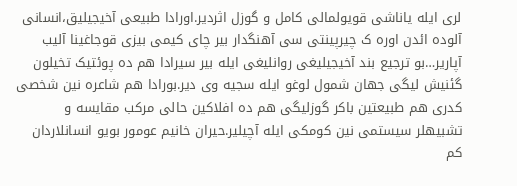لری ایله یاناشی قویولمالی کامل و گوزل اثردیر.اورادا طبیعی آخیجیلیق،انسانی آلوده ائدن اوره ک چیرپینتی سی آهنگدار بیر چای کیمی بیزی قوجاغینا آلیب آپاریر…بو ترجیع بند آخیجیلیغی روانلیغی ایله بیر سیرادا هم ده پوئتیک تخیلون گئنیش لیگی جهان شمول لوغو ایله سجیه وی دیر.بورادا هم شاعره نین شخصی کدری هم طبیعتین باکر گوزلیگی هم ده افلاکین حالی مرکب مقایسه و تشبیهلر سیستمی نین کومکی ایله آچیلیر.حیران خانیم عومور بویو انسانلاردان کم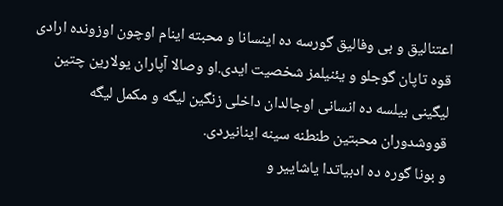اعتنالیق و بی وفالیق گورسه ده اینسانا و محبته اینام اوچون اوزونده ارادی قوه تاپان گوجلو و یئنیلمز شخصیت ایدی.او وصالا آپاران یولارین چتین لیگینی بیلسه ده انسانی اوجالدان داخلی زنگین لیگه و مکمل لیگه قووشدوران محبتین طنطنه سینه اینانیردی.
و بونا گوره ده ادبیاتدا یاشاییر و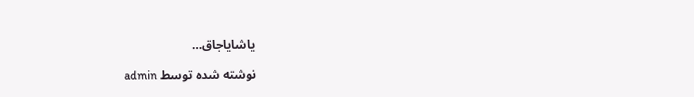یاشایاجاق…

نوشته شده توسط admin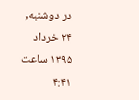در دوشنبه, ۲۴ خرداد ۱۳۹۵ ساعت ۴:۴۱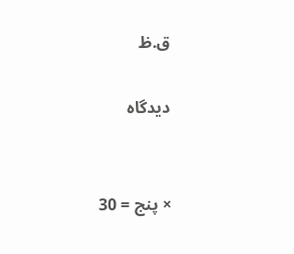ق.ظ

دیدگاه


× پنج = 30